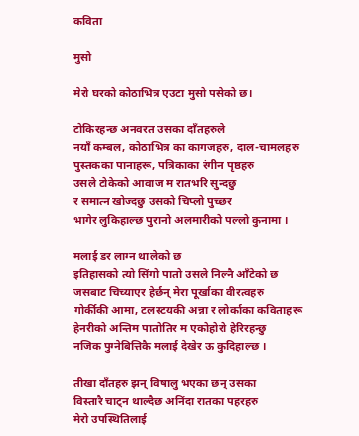कविता

मुसो

मेरो घरको कोठाभित्र एउटा मुसो पसेको छ।

टोकिरहन्छ अनवरत उसका दाँतहरुले
नयाँ कम्बल, कोठाभित्र का कागजहरु, दाल-चामलहरु
पुस्तकका पानाहरू, पत्रिकाका रंगीन पृष्ठहरु
उसले टोकेको आवाज म रातभरि सुन्दछु
र समात्न खोज्दछु उसको चिप्लो पुच्छर
भागेर लुकिहाल्छ पुरानो अलमारीको पल्लो कुनामा ।

मलाई डर लाग्न थालेको छ
इतिहासको त्यो सिंगो पातो उसले निल्नै आँटेको छ
जसबाट चिच्याएर हेर्छन् मेरा पूर्खाका वीरत्वहरु
गोर्कीकी आमा, टलस्टयकी अन्ना र लोर्काका कविताहरू
हेनरीको अन्तिम पातोतिर म एकोहोरो हेरिरहन्छु
नजिक पुग्नेबित्तिकै मलाई देखेर ऊ कुदिहाल्छ ।

तीखा दाँतहरु झन् विषालु भएका छन् उसका
विस्तारै चाट्न थाल्दैछ अनिंदा रातका पहरहरु
मेरो उपस्थितिलाई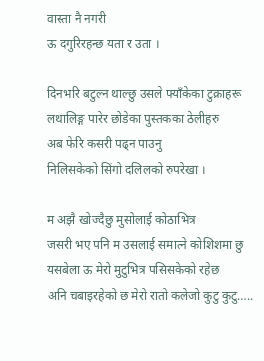वास्ता नै नगरी
ऊ दगुरिरहन्छ यता र उता ।

दिनभरि बटुल्न थाल्छु उसले फ्याँकेका टुक्राहरू
लथालिङ्ग पारेर छोडेका पुस्तकका ठेलीहरु
अब फेरि कसरी पढ्न पाउनु
निलिसकेको सिंगो दलिलको रुपरेखा ।

म अझै खोज्दैछु मुसोलाई कोठाभित्र
जसरी भए पनि म उसलाई समात्ने कोशिशमा छु
यसबेला ऊ मेरो मुटुभित्र पसिसकेको रहेछ
अनि चबाइरहेको छ मेरो रातो कलेजो कुटु कुटु…..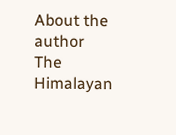About the author
The Himalayan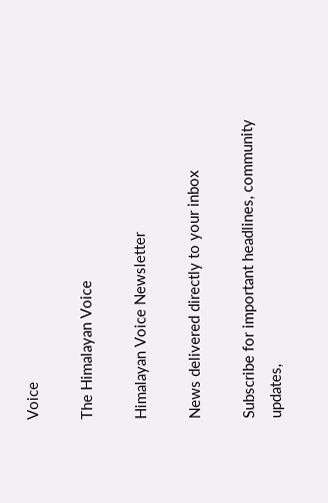Voice

The Himalayan Voice

Himalayan Voice Newsletter

News delivered directly to your inbox

Subscribe for important headlines, community updates,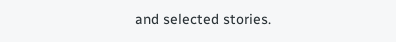and selected stories.